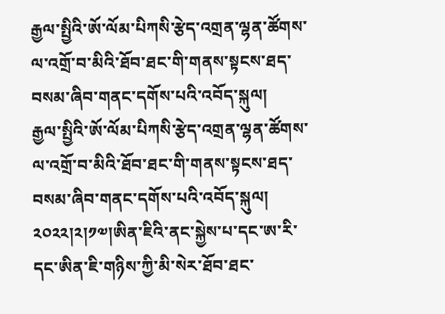རྒྱལ་སྤྱིའི་ཨོ་ལོམ་པིཀསི་རྩེད་འགྲན་ལྷན་ཚོགས་ལ་འགྲོ་བ་མིའི་ཐོབ་ཐང་གི་གནས་སྟངས་ཐད་བསམ་ཞིབ་གནང་དགོས་པའི་འབོད་སྐུལ།
རྒྱལ་སྤྱིའི་ཨོ་ལོམ་པིཀསི་རྩེད་འགྲན་ལྷན་ཚོགས་ལ་འགྲོ་བ་མིའི་ཐོབ་ཐང་གི་གནས་སྟངས་ཐད་བསམ་ཞིབ་གནང་དགོས་པའི་འབོད་སྐུལ། ༢༠༢༢།༢།༡༧།ཨིན་ཇིའི་ནང་སྐྱེས་པ་དང་ཨ་རི་དང་ཨིན་ཇི་གཉིས་ཀྱི་མི་སེར་ཐོབ་ཐང་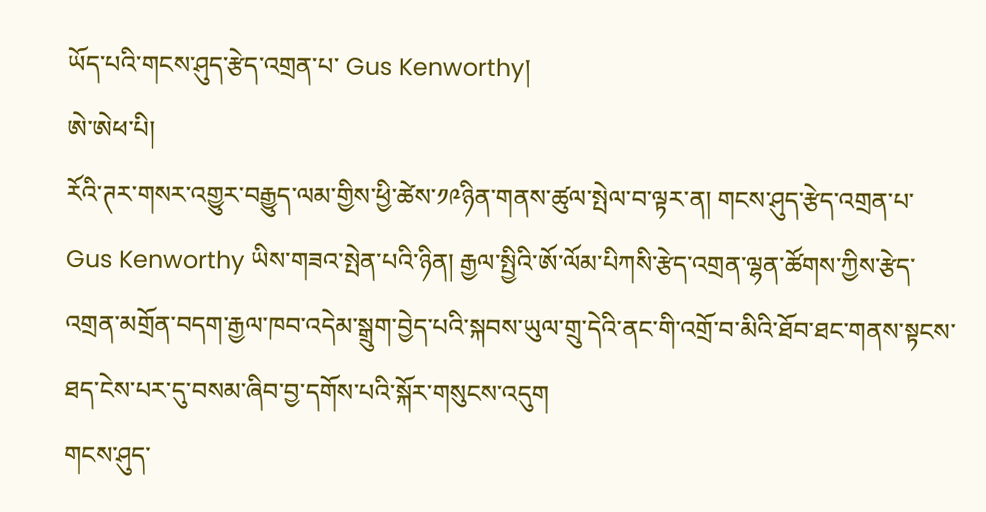ཡོད་པའི་གངས་ཤུད་རྩེད་འགྲན་པ་ Gus Kenworthy།
ཨེ་ཨེཕ་པི།
རོའི་ཊར་གསར་འགྱུར་བརྒྱུད་ལམ་གྱིས་ཕྱི་ཚེས་༡༩ཉིན་གནས་ཚུལ་སྤེལ་བ་ལྟར་ན། གངས་ཤུད་རྩེད་འགྲན་པ་Gus Kenworthy ཡིས་གཟའ་སྤེན་པའི་ཉིན། རྒྱལ་སྤྱིའི་ཨོ་ལོམ་པིཀསི་རྩེད་འགྲན་ལྷན་ཚོགས་ཀྱིས་རྩེད་འགྲན་མགྲོན་བདག་རྒྱལ་ཁབ་འདེམ་སྒྲུག་བྱེད་པའི་སྐབས་ཡུལ་གྲུ་དེའི་ནང་གི་འགྲོ་བ་མིའི་ཐོབ་ཐང་གནས་སྟངས་ཐད་ངེས་པར་དུ་བསམ་ཞིབ་བྱ་དགོས་པའི་སྐོར་གསུངས་འདུག
གངས་ཤུད་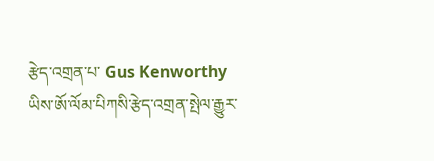རྩེད་འགྲན་པ་ Gus Kenworthy ཡིས་ཨོ་ལོམ་པིཀསི་རྩེད་འགྲན་སྤེལ་རྒྱུར་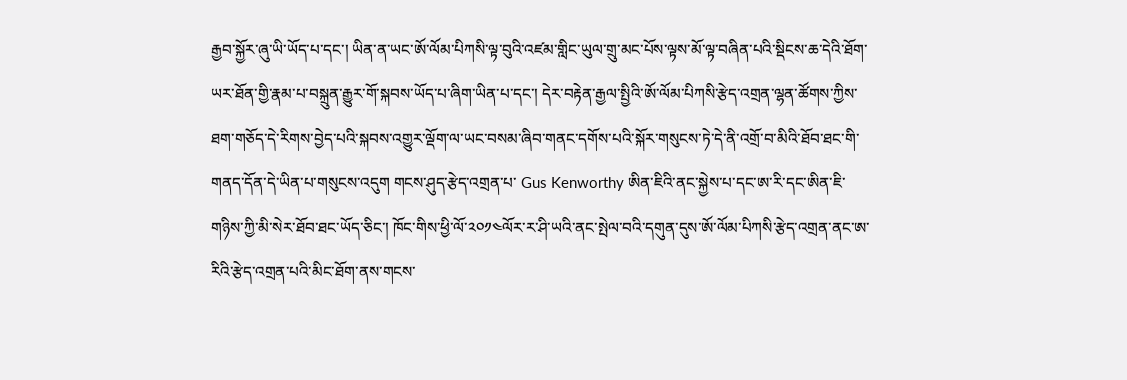རྒྱབ་སྐྱོར་ཞུ་ཡི་ཡོད་པ་དང་། ཡིན་ན་ཡང་ཨོ་ལོམ་པིཀསི་ལྟ་བུའི་འཛམ་གླིང་ཡུལ་གྲུ་མང་པོས་ལྟས་མོ་ལྟ་བཞིན་པའི་སྡིངས་ཆ་དེའི་ཐོག་ཡར་ཐོན་གྱི་རྣམ་པ་བསྐྲུན་རྒྱུར་གོ་སྐབས་ཡོད་པ་ཞིག་ཡིན་པ་དང་། དེར་བརྟེན་རྒྱལ་སྤྱིའི་ཨོ་ལོམ་པིཀསི་རྩེད་འགྲན་ལྷན་ཚོགས་ཀྱིས་ཐག་གཅོད་དེ་རིགས་བྱེད་པའི་སྐབས་འགྱུར་ལྡོག་ལ་ཡང་བསམ་ཞིབ་གནང་དགོས་པའི་སྐོར་གསུངས་ཏེ་དེ་ནི་འགྲོ་བ་མིའི་ཐོབ་ཐང་གི་གནད་དོན་དེ་ཡིན་པ་གསུངས་འདུག གངས་ཤུད་རྩེད་འགྲན་པ་ Gus Kenworthy ཨིན་ཇིའི་ནང་སྐྱེས་པ་དང་ཨ་རི་དང་ཨིན་ཇི་གཉིས་ཀྱི་མི་སེར་ཐོབ་ཐང་ཡོད་ཅིང་། ཁོང་གིས་ཕྱི་ལོ་༢༠༡༤ལོར་ར་ཤི་ཡའི་ནང་སྤེལ་བའི་དགུན་དུས་ཨོ་ལོམ་པིཀསི་རྩེད་འགྲན་ནང་ཨ་རིའི་རྩེད་འགྲན་པའི་མིང་ཐོག་ནས་གངས་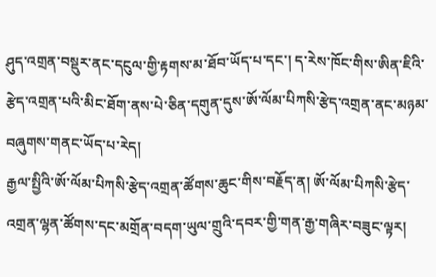ཤུད་འགྲན་བསྡུར་ནང་དངུལ་གྱི་རྟགས་མ་ཐོབ་ཡོད་པ་དང་། ད་རེས་ཁོང་གིས་ཨིན་ཇིའི་རྩེད་འགྲན་པའི་མིང་ཐོག་ནས་པེ་ཅིན་དགུན་དུས་ཨོ་ལོམ་པིཀསི་རྩེད་འགྲན་ནང་མཉམ་བཞུགས་གནང་ཡོད་པ་རེད།
རྒྱལ་སྤྱིའི་ཨོ་ལོམ་པིཀསི་རྩེད་འགྲན་ཚོགས་ཆུང་གིས་བརྗོད་ན། ཨོ་ལོམ་པིཀསི་རྩེད་འགྲན་ལྷན་ཚོགས་དང་མགྲོན་བདག་ཡུལ་གྲུའི་དབར་གྱི་གན་རྒྱ་གཞིར་བཟུང་ལྟར།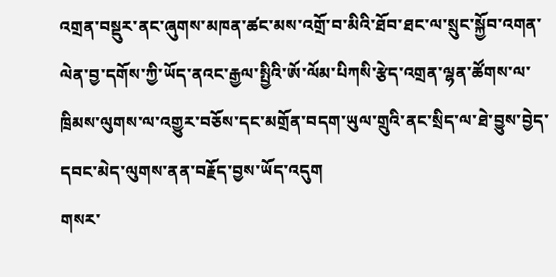འགྲན་བསྡུར་ནང་ཞུགས་མཁན་ཚང་མས་འགྲོ་བ་མིའི་ཐོབ་ཐང་ལ་སྲུང་སྐྱོབ་འགན་ལེན་བྱ་དགོས་ཀྱི་ཡོད་ནའང་རྒྱལ་སྤྱིའི་ཨོ་ལོམ་པིཀསི་རྩེད་འགྲན་ལྷན་ཚོགས་ལ་ཁྲིམས་ལུགས་ལ་འགྱུར་བཅོས་དང་མགྲོན་བདག་ཡུལ་གྲུའི་ནང་སྲིད་ལ་ཐེ་བྱུས་བྱེད་དབང་མེད་ལུགས་ནན་བརྗོད་བྱས་ཡོད་འདུག
གསར་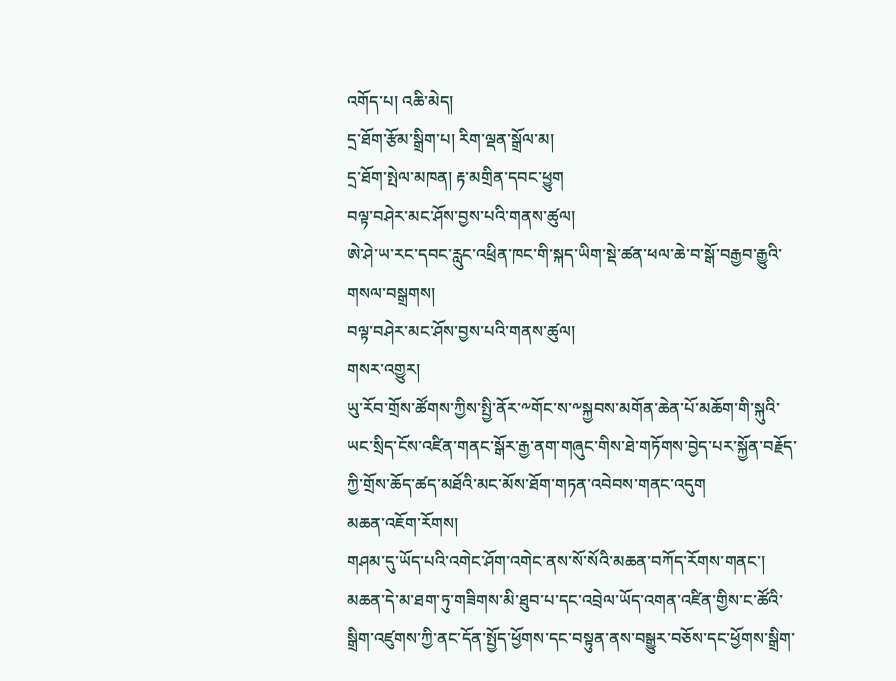འགོད་པ། འཆི་མེད།
དྲ་ཐོག་རྩོམ་སྒྲིག་པ། རིག་ལྡན་སྒྲོལ་མ།
དྲ་ཐོག་སྤེལ་མཁན། རྟ་མགྲིན་དབང་ཕྱུག
བལྟ་བཤེར་མང་ཤོས་བྱས་པའི་གནས་ཚུལ།
ཨེ་ཤེ་ཡ་རང་དབང་རླུང་འཕྲིན་ཁང་གི་སྐད་ཡིག་སྡེ་ཚན་ཕལ་ཆེ་བ་སྒོ་བརྒྱབ་རྒྱུའི་གསལ་བསྒྲགས།
བལྟ་བཤེར་མང་ཤོས་བྱས་པའི་གནས་ཚུལ།
གསར་འགྱུར།
ཡུ་རོབ་གྲོས་ཚོགས་ཀྱིས་སྤྱི་ནོར་༸གོང་ས་༸སྐྱབས་མགོན་ཆེན་པོ་མཆོག་གི་སྐུའི་ཡང་སྲིད་ངོས་འཛིན་གནང་སྒོར་རྒྱ་ནག་གཞུང་གིས་ཐེ་གཏོགས་བྱེད་པར་སྐྱོན་བརྗོད་ཀྱི་གྲོས་ཆོད་ཚད་མཐོའི་མང་མོས་ཐོག་གཏན་འབེབས་གནང་འདུག
མཆན་འཇོག་རོགས།
གཤམ་དུ་ཡོད་པའི་འགེང་ཤོག་འགེང་ནས་སོ་སོའི་མཆན་བཀོད་རོགས་གནང་། མཆན་དེ་མ་ཐག་ཏུ་གཟིགས་མི་ཐུབ་པ་དང་འབྲེལ་ཡོད་འགན་འཛིན་གྱིས་ང་ཚོའི་སྒྲིག་འཛུགས་ཀྱི་ནང་དོན་སྤྱོད་ཕྱོགས་དང་བསྟུན་ནས་བསྒྱུར་བཅོས་དང་ཕྱོགས་སྒྲིག་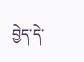བྱེད་དེ་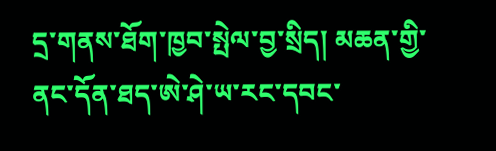དྲ་གནས་ཐོག་ཁྱབ་སྤེལ་བྱ་སྲིད། མཆན་གྱི་ནང་དོན་ཐད་ཨེ་ཤེ་ཡ་རང་དབང་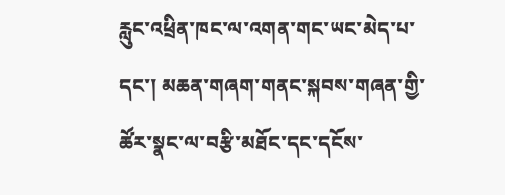རླུང་འཕྲིན་ཁང་ལ་འགན་གང་ཡང་མེད་པ་དང་། མཆན་གཞག་གནང་སྐབས་གཞན་གྱི་ཚོར་སྣང་ལ་བརྩི་མཐོང་དང་དངོས་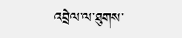འབྲེལ་ལ་ཐུགས་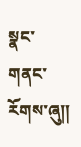སྣང་གནང་རོགས་ཞུ༎